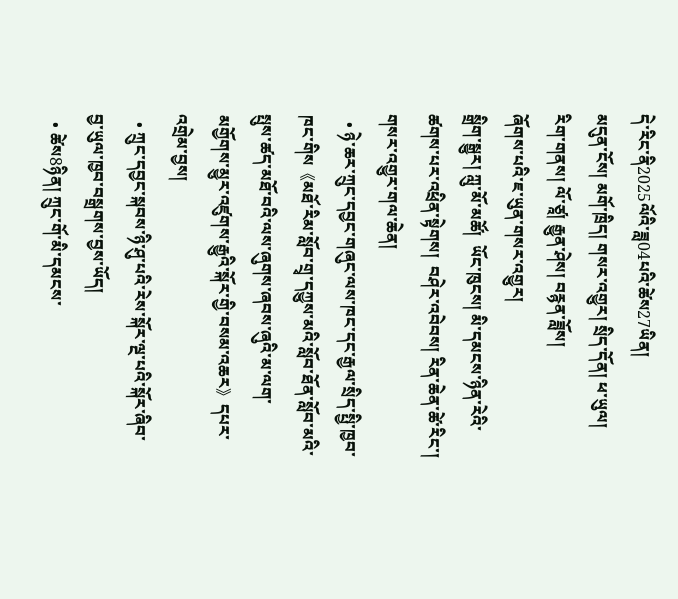དེ་རིང་ནི2025ལོའི་ཟླ04པའི་ཚེས27ཡིན།
མདུན་ངོས། མགོ་ཁྲིད། གསར་འགྱུར། སྲིད་དོན། ཕ་ཡུལ། རིག་གནས། ལོ་ཙཱ། རྒྱུན་ཤེས། བརྙན་ཟློས།
ཞོགས་པའི་ཇ་ཡུན་གསར་འགྱུར།
སྒྲིག་སྒྱུར། ཀླུ་མོ་མཚོ།  ཡོང་ཁུངས། མི་དམངས་ཉིན་རེའི་ཚགས་པར་འཕྲིན་སྟེགས།  བཤེར་འབེབས། རིན་ཆེན་ཚེ་རིང་།
གསར་འགྱུར་གལ་ཆེན།
  • ཉེ་ཆར་ཀྲུང་དབྱང་གཞུང་ལས་ཁང་དང་རྒྱལ་སྲིད་སྤྱི་ཁྱབ་ཁང་གིས《མཐོ་རིམ་སློབ་གྲྭ་དཀྱུས་མའི་སློབ་ཐོན་སློབ་མའི་སྤུས་ཚད་མཐོ་བའི་ལས་ཞུགས་ཞབས་ཞུའི་མ་ལག་མགྱོགས་མྱུར་འཛུགས་རྒྱུའི་སྐོར་གྱི་བསམ་འཆར》དཔར་འགྲེམ་བྱས།
  • ཀྲུང་དབྱང་སྐབས་ཉི་ཤུ་པའི་རེས་སྐོར་ལྔ་པའི་སྐོར་ཞིབ་བྱ་ཡུལ་ཁྱབ་བསྒྲགས་བྱས་ཡོད།
  • ཚེས8ཉིན། ཀྲུང་གོ་མི་དམངས་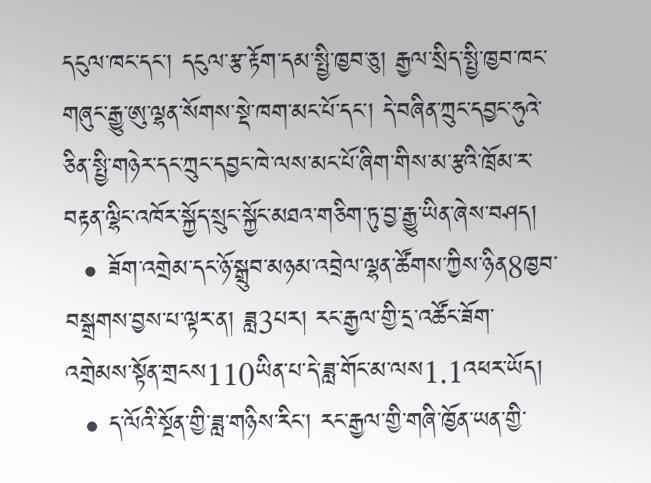དངུལ་ཁང་དང་། དངུལ་རྩ་རྟོག་དམ་སྤྱི་ཁྱབ་ཅུ། རྒྱལ་སྲིད་སྤྱི་ཁྱབ་ཁང་གཞུང་རྒྱུ་ཨུ་ལྷན་སོགས་སྡེ་ཁག་མང་པོ་དང་། དེ་བཞིན་ཀྲུང་དབྱང་ཧུའེ་ཅིན་སྤྱི་གཉེར་དང་ཀྲུང་དབྱང་ཁེ་ལས་མང་པོ་ཞིག་གིས་མ་རྩའི་ཁྲོམ་ར་བརྟན་ལྷིང་འཁོར་སྐྱོད་སྲུང་སྐྱོང་མཐའ་གཅིག་ཏུ་བྱ་རྒྱུ་ཡིན་ཞེས་བཤད།
  • ཟོག་འགྲེམ་དང་ཉོ་སྒྲུབ་མཉམ་འབྲེལ་ལྷན་ཚོགས་ཀྱིས་ཉིན8ཁྱབ་བསྒྲགས་བྱས་པ་ལྟར་ན། ཟླ3པར། རང་རྒྱལ་གྱི་དྲ་འཚོང་ཟོག་འགྲེམས་སྟོན་གྲངས110ཡིན་པ་དེ་ཟླ་གོང་མ་ལས1.1འཕར་ཡོད།
  • ད་ལོའི་སྔོན་གྱི་ཟླ་གཉིས་རིང་། རང་རྒྱལ་གྱི་གཞི་ཁྱོན་ཡན་གྱི་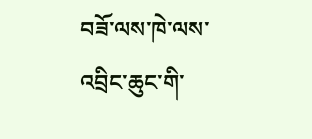བཟོ་ལས་ཁེ་ལས་འབྲིང་ཆུང་གི་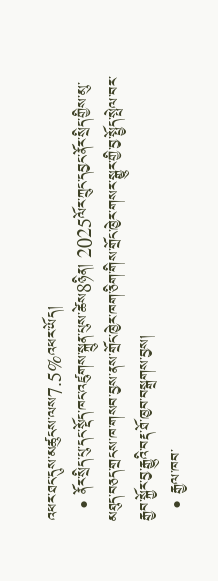འཕར་ཐང་དུས་མཚུངས་ལས7.5%འཕར་ཡོད།
  • ནོར་སྲིད་པུ་དང་སྡོད་ཁང་འཛུགས་སྐྲུན་པུས་ཚེས8ཉིན། 2025ལོར་ཀྲུང་དབྱང་ནོར་སྲིད་གྱིས་མུ་མཐུད་བཅད་གྲངས་ཁ་གསབ་བྱས་ནས་གྲོང་ཁྱེར་ཁག་ཅིག་གིས་གྲོང་ཁྱེར་གསར་སྒྱུར་གྱི་བྱ་སྤྱོད་སྤེལ་བར་རྒྱབ་སྐྱོར་བྱ་རྒྱུའི་བརྡ་ཐོ་ཁྱབ་བསྒྲགས་བྱས།
  • རྒྱལ་ཁབ་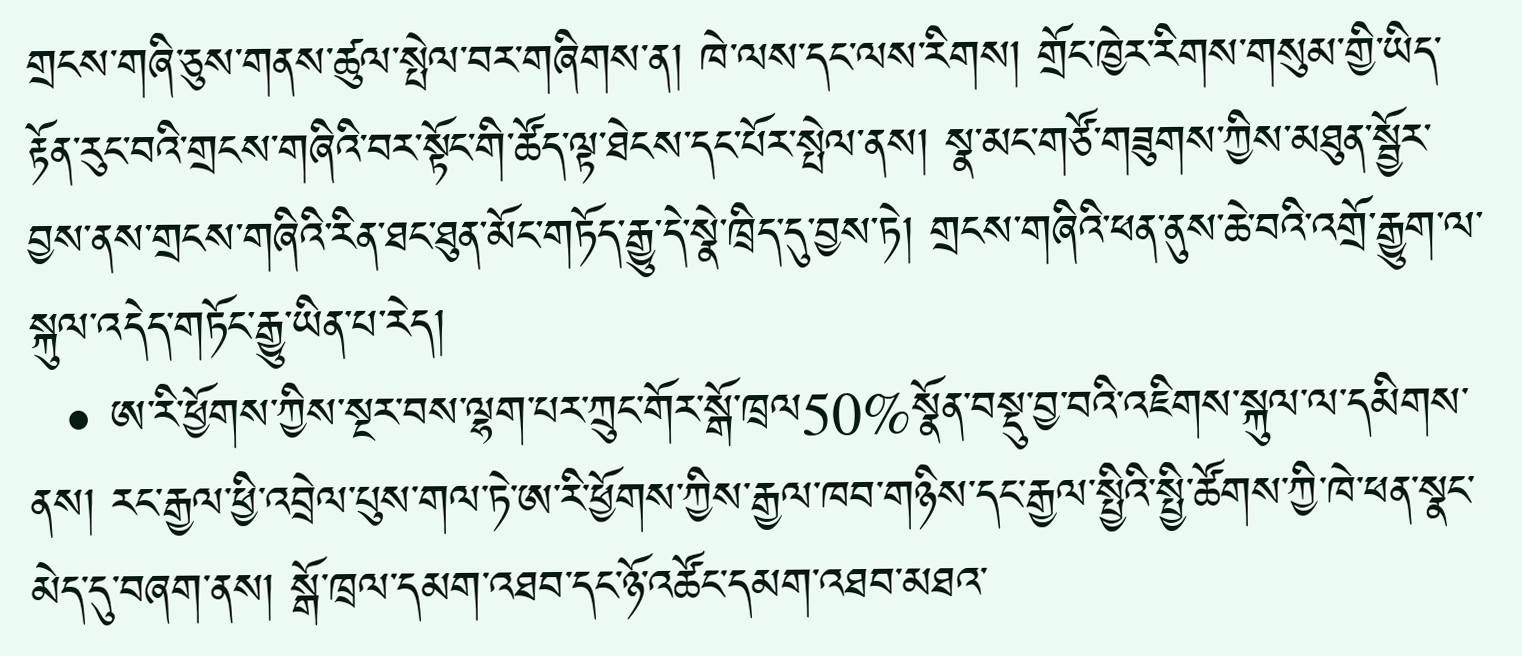གྲངས་གཞི་ཅུས་གནས་ཚུལ་སྤེལ་བར་གཞིགས་ན། ཁེ་ལས་དང་ལས་རིགས། གྲོང་ཁྱེར་རིགས་གསུམ་གྱི་ཡིད་རྟོན་རུང་བའི་གྲངས་གཞིའི་བར་སྟོང་གི་ཚོད་ལྟ་ཐེངས་དང་པོར་སྤེལ་ནས། སྣ་མང་གཙོ་གཟུགས་ཀྱིས་མཐུན་སྦྱོར་བྱས་ནས་གྲངས་གཞིའི་རིན་ཐང་ཐུན་མོང་གཏོད་རྒྱུ་དེ་སྣེ་ཁྲིད་དུ་བྱས་ཏེ། གྲངས་གཞིའི་ཕན་ནུས་ཆེ་བའི་འགྲོ་རྒྱུག་ལ་སྐུལ་འདེད་གཏོང་རྒྱུ་ཡིན་པ་རེད།
  • ཨ་རི་ཕྱོགས་ཀྱིས་སྔར་བས་ལྷག་པར་ཀྲུང་གོར་སྒོ་ཁྲལ50%སྣོན་བསྡུ་བྱ་བའི་འཇིགས་སྐུལ་ལ་དམིགས་ནས། རང་རྒྱལ་ཕྱི་འབྲེལ་པུས་གལ་ཏེ་ཨ་རི་ཕྱོགས་ཀྱིས་རྒྱལ་ཁབ་གཉིས་དང་རྒྱལ་སྤྱིའི་སྤྱི་ཚོགས་ཀྱི་ཁེ་ཕན་སྣང་མེད་དུ་བཞག་ནས། སྒོ་ཁྲལ་དམག་འཐབ་དང་ཉོ་འཚོང་དམག་འཐབ་མཐའ་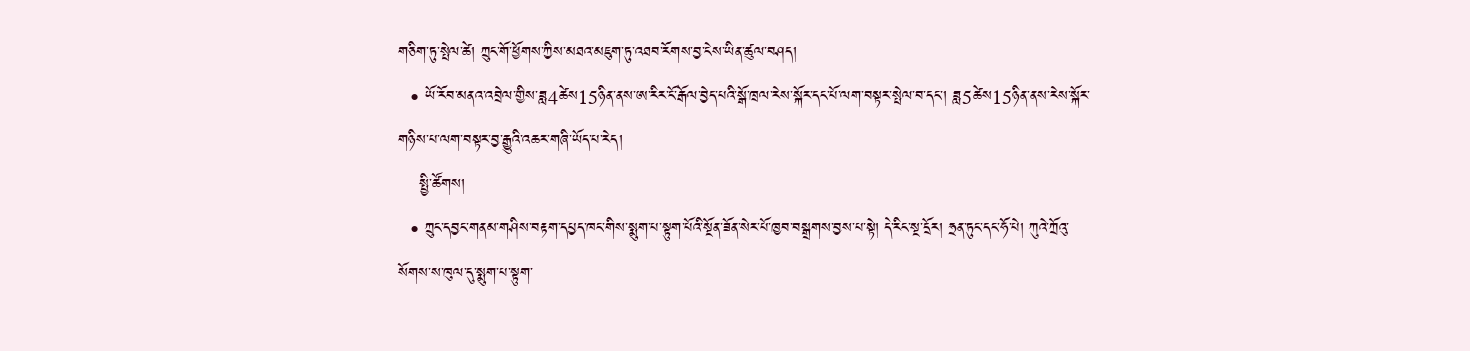གཅིག་ཏུ་སྤེལ་ཚེ། ཀྲུང་གོ་ཕྱོགས་ཀྱིས་མཐའ་མཇུག་ཏུ་འཐབ་རོགས་བྱ་ངེས་ཡིན་ཚུལ་བཤད།
  • ཡོ་རོབ་མནའ་འབྲེལ་གྱིས་ཟླ4ཚེས15ཉིན་ནས་ཨ་རིར་ངོ་རྒོལ་བྱེད་པའི་སྒོ་ཁྲལ་རེས་སྐོར་དང་པོ་ལག་བསྟར་སྤེལ་བ་དང་། ཟླ5ཚེས15ཉིན་ནས་རེས་སྐོར་གཉིས་པ་ལག་བསྟར་བྱ་རྒྱུའི་འཆར་གཞི་ཡོད་པ་རེད།
    སྤྱི་ཚོགས།
  • ཀྲུང་དབྱང་གནམ་གཤིས་བརྟག་དཔྱད་ཁང་གིས་སྨུག་པ་སྟུག་པོའི་སྔོན་ཟོན་སེར་པོ་ཁྱབ་བསྒྲགས་བྱས་པ་སྟེ། དེ་རིང་སྔ་དྲོར། ཧྲན་ཏུང་དང་ཧོ་པེ། ཀུའེ་ཀྲོའུ་སོགས་ས་ཁུལ་དུ་སྨུག་པ་སྟུག་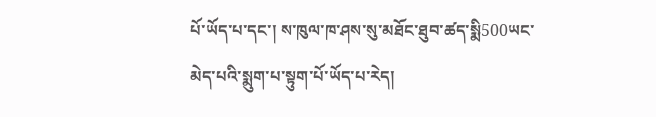པོ་ཡོད་པ་དང་། ས་ཁུལ་ཁ་ཤས་སུ་མཐོང་ཐུབ་ཚད་སྨི500ཡང་མེད་པའི་སྨུག་པ་སྟུག་པོ་ཡོད་པ་རེད།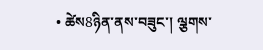• ཚེས8ཉིན་ནས་བཟུང་། ལྕགས་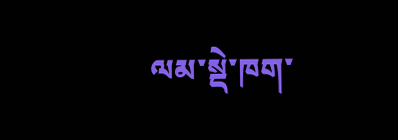ལམ་སྡེ་ཁག་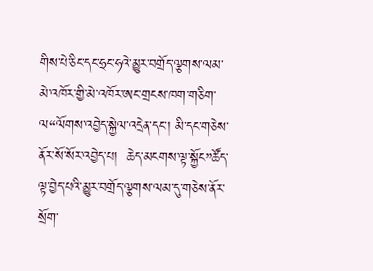གིས་པེ་ཅིང་དང་ཧྲང་ཧའེ་མྱུར་བགྲོད་ལྕགས་ལམ་མེ་འཁོར་གྱི་མེ་འཁོར་ཨང་གྲངས་ཁག་གཅིག་ལ“ལོགས་འབྱེད་སྐྱེལ་འདྲེན་དང་། མི་དང་གཅེས་ནོར་སོ་སོར་འབྱེད་པ།  ཆེད་མངགས་ལྟ་སྐྱོང”ཚོད་ལྟ་བྱེད་པའི་མྱུར་བགྲོད་ལྕགས་ལམ་དུ་གཅེས་ནོར་སྲོག་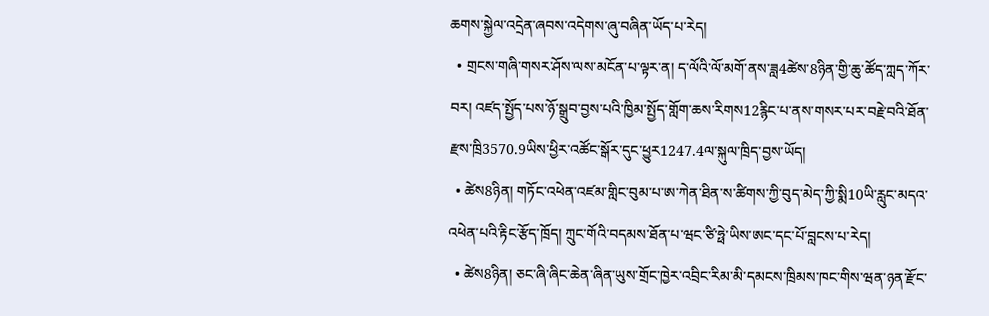ཆགས་སྐྱེལ་འདྲེན་ཞབས་འདེགས་ཞུ་བཞིན་ཡོད་པ་རེད།
  • གྲངས་གཞི་གསར་ཤོས་ལས་མངོན་པ་ལྟར་ན། ད་ལོའི་ལོ་མགོ་ནས་ཟླ4ཚེས་8ཉིན་གྱི་ཆུ་ཚོད་ཀླད་ཀོར་བར། འཛད་སྤྱོད་པས་ཉོ་སྒྲུབ་བྱས་པའི་ཁྱིམ་སྤྱོད་གློག་ཆས་རིགས12རྙིང་པ་ནས་གསར་པར་བརྗེ་བའི་ཐོན་རྫས་ཁྲི3570.9ཡིས་ཕྱིར་འཚོང་སྒོར་དུང་ཕྱུར1247.4ལ་སྐུལ་ཁྲིད་བྱས་ཡོད།
  • ཚེས8ཉིན། གཏོང་འཕེན་འཛམ་གླིང་བུམ་པ་ཨ་ཀེན་ཐིན་ས་ཚིགས་ཀྱི་བུད་མེད་ཀྱི་སྨི10ཡི་རླུང་མདའ་འཕེན་པའི་རྟིང་རྩོད་ཁྲོད། ཀྲུང་གོའི་བདམས་ཐོན་པ་ཝང་ཙི་ཧྥེ་ཡིས་ཨང་དང་པོ་བླངས་པ་རེད།
  • ཚེས8ཉིན། ཅང་ཞི་ཞིང་ཆེན་ཞིན་ཡུས་གྲོང་ཁྱེར་འབྲིང་རིམ་མི་དམངས་ཁྲིམས་ཁང་གིས་ཝན་ཉན་རྫོང་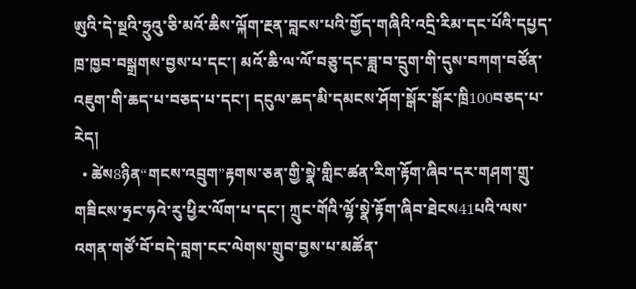ཨུའི་དེ་སྔའི་ཧྲུའུ་ཅི་མའོ་ཆིས་ལྐོག་རྔན་བླངས་པའི་གྱོད་གཞིའི་འདྲི་རིམ་དང་པོའི་དཔྱད་ཁྲ་ཁྱབ་བསྒྲགས་བྱས་པ་དང་། མའོ་ཆི་ལ་ལོ་བཅུ་དང་ཟླ་བ་དྲུག་གི་དུས་བཀག་བཙོན་འཇུག་གི་ཆད་པ་བཅད་པ་དང་། དངུལ་ཆད་མི་དམངས་ཤོག་སྒོར་སྒོར་ཁྲི100བཅད་པ་རེད།
  • ཚེས8ཉིན“གངས་འབྲུག”རྟགས་ཅན་གྱི་སྣེ་གླིང་ཚན་རིག་རྟོག་ཞིབ་དར་གཤག་གྲུ་གཟིངས་ཧྲང་ཧའེ་རུ་ཕྱིར་ལོག་པ་དང་། ཀྲུང་གོའི་ལྷོ་སྣེ་རྟོག་ཞིབ་ཐེངས41པའི་ལས་འགན་གཙོ་བོ་བདེ་བླག་ངང་ལེགས་གྲུབ་བྱས་པ་མཚོན་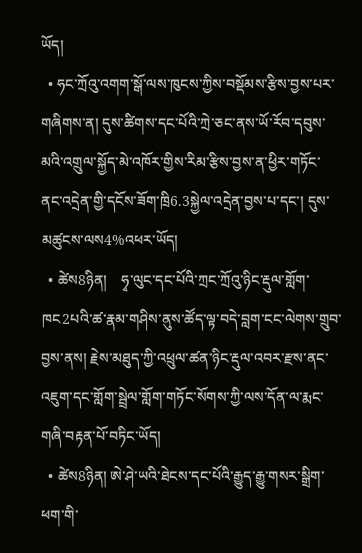ཡོད།
  • ཧང་ཀྲོའུ་འགག་སྒོ་ལས་ཁུངས་ཀྱིས་བསྡོམས་རྩིས་བྱས་པར་གཞིགས་ན། དུས་ཚིགས་དང་པོའི་ཀྲེ་ཅང་ནས་ཡོ་རོབ་དབུས་མའི་འགྲུལ་སྐྱོད་མེ་འཁོར་གྱིས་རིམ་རྩིས་བྱས་ན་ཕྱིར་གཏོང་ནང་འདྲེན་གྱི་དངོས་ཟོག་ཁྲི6.3སྐྱེལ་འདྲེན་བྱས་པ་དང་། དུས་མཚུངས་ལས4%འཕར་ཡོད།
  • ཚེས8ཉིན།    ཧྭ་ལུང་དང་པོའི་ཀྲང་ཀྲོའུ་ཉིང་རྡུལ་གློག་ཁང2པའི་ཚ་རྣམ་གཤིས་ནུས་ཚོད་ལྟ་བདེ་བླག་ངང་ལེགས་གྲུབ་བྱས་ནས། རྗེས་མཐུད་ཀྱི་འཕྲུལ་ཚན་ཉིང་རྡུལ་འབར་རྫས་ནང་འཇུག་དང་གློག་སྦྲེལ་གློག་གཏོང་སོགས་ཀྱི་ལས་དོན་ལ་རྨང་གཞི་བརྟན་པོ་བཏིང་ཡོད།
  • ཚེས8ཉིན། ཨེ་ཤེ་ཡའི་ཐེངས་དང་པོའི་རྒྱུད་རྒྱུ་གསར་སྒྲིག་ཕག་གི་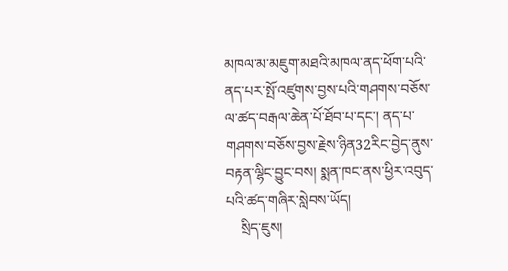མཁལ་མ་མཇུག་མཐའི་མཁལ་ནད་ཕོག་པའི་ནད་པར་སྤོ་འཛུགས་བྱས་པའི་གཤགས་བཅོས་ལ་ཚད་བརྒལ་ཆེན་པོ་ཐོབ་པ་དང་། ནད་པ་གཤགས་བཅོས་བྱས་རྗེས་ཉིན32རིང་བྱེད་ནུས་བརྟན་ལྷིང་བྱུང་བས། སྨན་ཁང་ནས་ཕྱིར་འབུད་པའི་ཚད་གཞིར་སླེབས་ཡོད།
    སྲིད་ཇུས།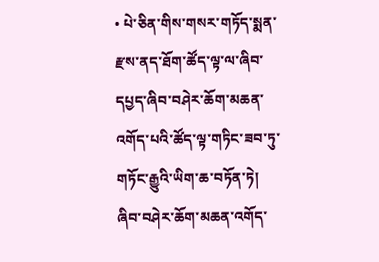• པེ་ཅིན་གིས་གསར་གཏོད་སྨན་རྫས་ནད་ཐོག་ཚོད་ལྟ་ལ་ཞིབ་དཔྱད་ཞིབ་བཤེར་ཆོག་མཆན་འགོད་པའི་ཚོད་ལྟ་གཏིང་ཟབ་ཏུ་གཏོང་རྒྱུའི་ཡིག་ཆ་བཏོན་ཏེ། ཞིབ་བཤེར་ཆོག་མཆན་འགོད་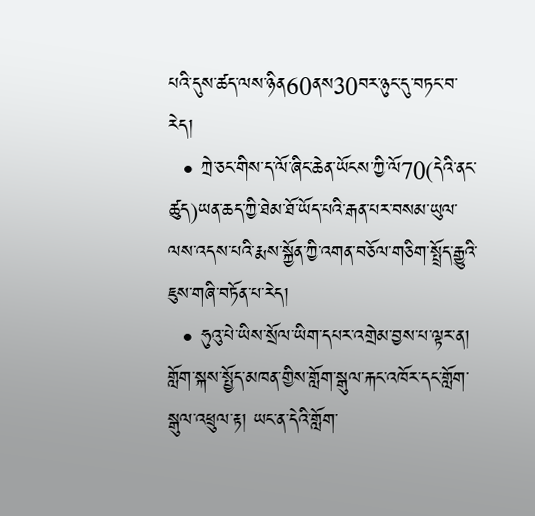པའི་དུས་ཚད་ལས་ཉིན60ནས30བར་ཉུང་དུ་བཏང་བ་རེད།
  • ཀྲེ་ཅང་གིས་ད་ལོ་ཞིང་ཆེན་ཡོངས་ཀྱི་ལོ70(དེའི་ནང་ཚུད)ཡན་ཆད་ཀྱི་ཐེམ་ཐོ་ཡོད་པའི་རྒན་པར་བསམ་ཡུལ་ལས་འདས་པའི་རྨས་སྐྱོན་ཀྱི་འགན་བཅོལ་གཅིག་སྤྲོད་རྒྱུའི་ཇུས་གཞི་བཏོན་པ་རེད།
  • ཧུའུ་པེ་ཡིས་སྲོལ་ཡིག་དཔར་འགྲེམ་བྱས་པ་ལྟར་ན། གློག་སྐས་སྤྱོད་མཁན་གྱིས་གློག་སྒུལ་རྐང་འཁོར་དང་གློག་སྒུལ་འཕྲུལ་རྟ། ཡང་ན་དེའི་གློག་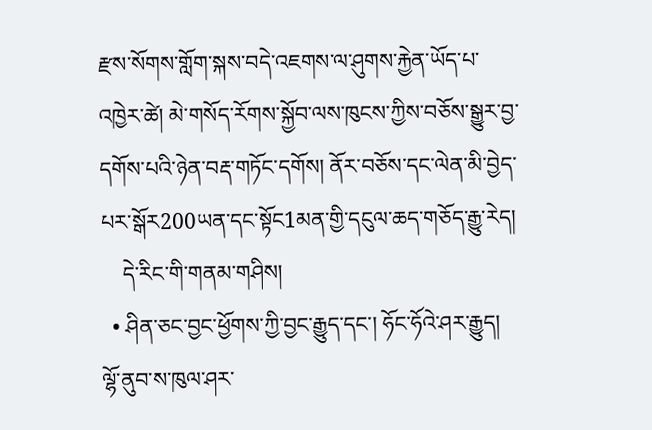རྫས་སོགས་གློག་སྐས་བདེ་འཇགས་ལ་ཤུགས་རྐྱེན་ཡོད་པ་འཁྱེར་ཚེ། མེ་གསོད་རོགས་སྐྱོབ་ལས་ཁུངས་ཀྱིས་བཅོས་སྒྱུར་བྱ་དགོས་པའི་ཉེན་བརྡ་གཏོང་དགོས། ནོར་བཅོས་དང་ལེན་མི་བྱེད་པར་སྒོར200ཡན་དང་སྟོང1མན་གྱི་དངུལ་ཆད་གཅོད་རྒྱུ་རེད།
    དེ་རིང་གི་གནམ་གཤིས།
  • ཤིན་ཅང་བྱང་ཕྱོགས་ཀྱི་བྱང་རྒྱུད་དང་། ཧོང་ཧོའེ་ཤར་རྒྱུད། ལྷོ་ནུབ་ས་ཁུལ་ཤར་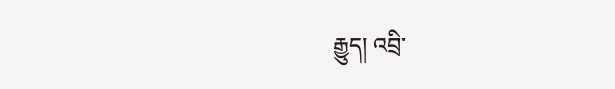རྒྱུད། འབྲི་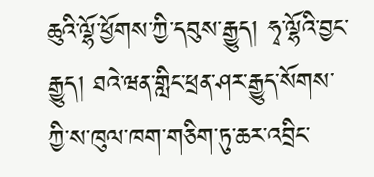ཆུའི་ལྷོ་ཕྱོགས་ཀྱི་དབུས་རྒྱུད། ཧྭ་ལྷོའི་བྱང་རྒྱུད། ཐའེ་ཝན་གླིང་ཕྲན་ཤར་རྒྱུད་སོགས་ཀྱི་ས་ཁུལ་ཁག་གཅིག་ཏུ་ཆར་འབྲིང་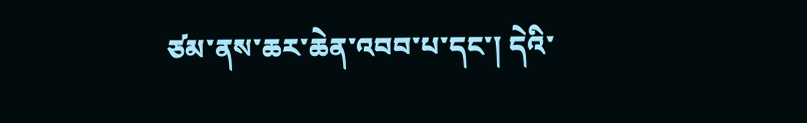ཙམ་ནས་ཆར་ཆེན་འབབ་པ་དང་། དེའི་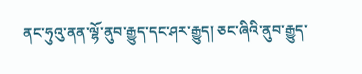ནང་ཧུའུ་ནན་ལྷོ་ནུབ་རྒྱུད་དང་ཤར་རྒྱུད། ཅང་ཞིའི་ནུབ་རྒྱུད་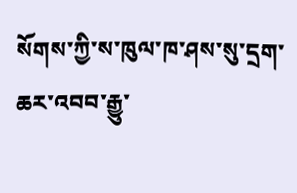སོགས་ཀྱི་ས་ཁུལ་ཁ་ཤས་སུ་དྲག་ཆར་འབབ་རྒྱུ་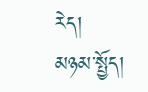རེད།
མཉམ་སྤྱོད།